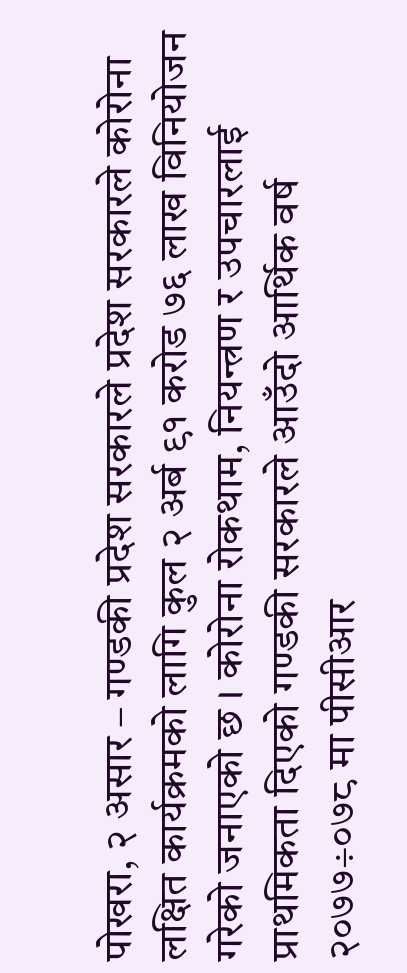पोखरा, २ असार – गण्डकी प्रदेश सरकारले प्रदेश सरकारले कोरोना लक्षित कार्यक्रमको लागि कुल २ अर्ब ९१ करोड ७६ लाख विनियोजन गरेको जनाएको छ । कोरोना रोकथाम, नियन्त्रण र उपचारलाई प्राथमिकता दिएको गण्डकी सरकारले आउँदो आर्थिक वर्ष २०७७÷०७८ मा पीसीआर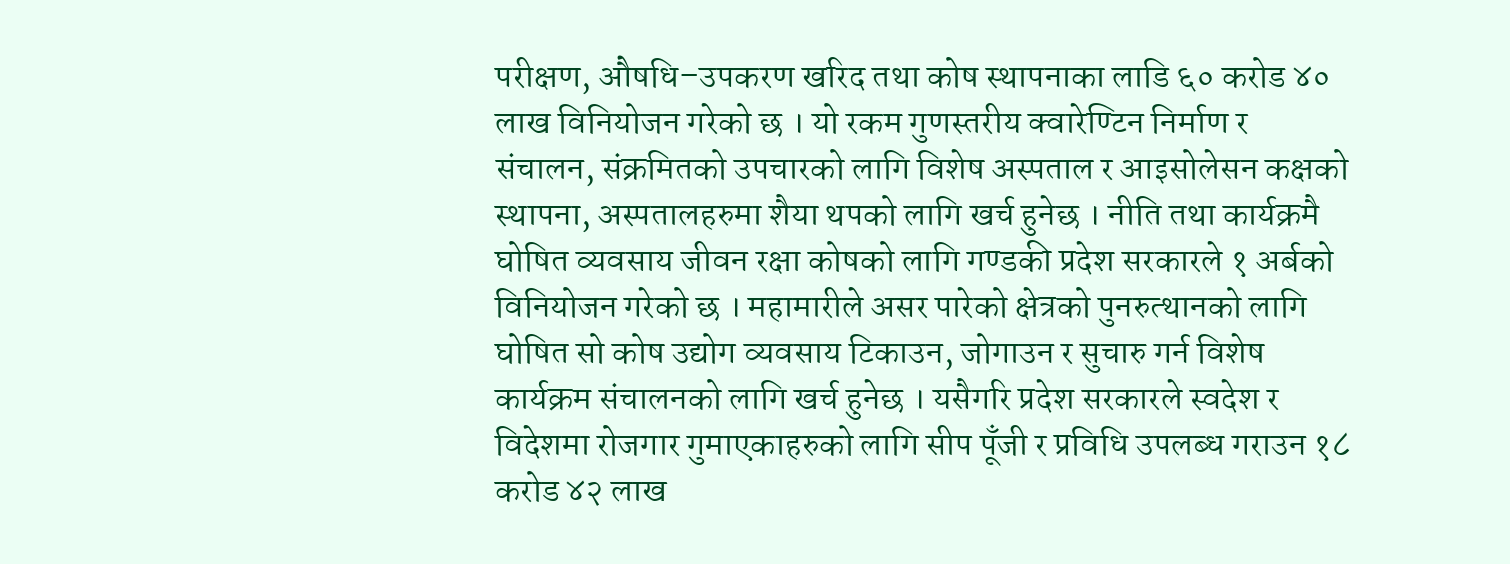परीक्षण, औषधि–उपकरण खरिद तथा कोष स्थापनाका लाडि ६० करोड ४० लाख विनियोजन गरेको छ । यो रकम गुणस्तरीय क्वारेण्टिन निर्माण र संचालन, संक्रमितको उपचारको लागि विशेष अस्पताल र आइसोलेसन कक्षको स्थापना, अस्पतालहरुमा शैया थपको लागि खर्च हुनेछ । नीति तथा कार्यक्रमै घोषित व्यवसाय जीवन रक्षा कोषको लागि गण्डकी प्रदेश सरकारले १ अर्बको विनियोजन गरेको छ । महामारीले असर पारेको क्षेत्रको पुनरुत्थानको लागि घोषित सो कोष उद्योग व्यवसाय टिकाउन, जोगाउन र सुचारु गर्न विशेष कार्यक्रम संचालनको लागि खर्च हुनेछ । यसैगरि प्रदेश सरकारले स्वदेश र विदेशमा रोजगार गुमाएकाहरुको लागि सीप पूँजी र प्रविधि उपलब्ध गराउन १८ करोड ४२ लाख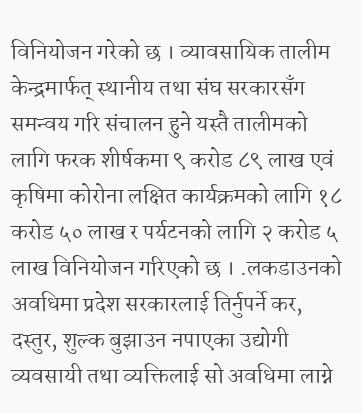विनियोजन गरेको छ । व्यावसायिक तालीम केन्द्रमार्फत् स्थानीय तथा संघ सरकारसँग समन्वय गरि संचालन हुने यस्तै तालीमको लागि फरक शीर्षकमा ९ करोड ८९ लाख एवं कृषिमा कोरोना लक्षित कार्यक्रमको लागि १८ करोड ५० लाख र पर्यटनको लागि २ करोड ५ लाख विनियोजन गरिएको छ । .लकडाउनको अवधिमा प्रदेश सरकारलाई तिर्नुपर्ने कर, दस्तुर, शुल्क बुझाउन नपाएका उद्योगी व्यवसायी तथा व्यक्तिलाई सो अवधिमा लाग्ने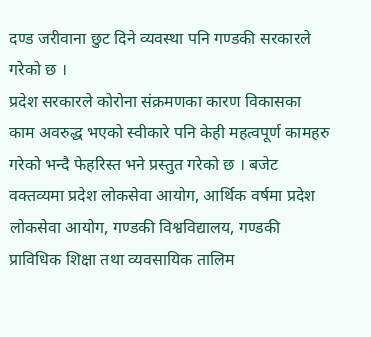दण्ड जरीवाना छुट दिने व्यवस्था पनि गण्डकी सरकारले गरेको छ ।
प्रदेश सरकारले कोरोना संक्रमणका कारण विकासका काम अवरुद्ध भएको स्वीकारे पनि केही महत्वपूर्ण कामहरु गरेको भन्दै फेहरिस्त भने प्रस्तुत गरेको छ । बजेट वक्तव्यमा प्रदेश लोकसेवा आयोग, आर्थिक वर्षमा प्रदेश लोकसेवा आयोग, गण्डकी विश्वविद्यालय, गण्डकी प्राविधिक शिक्षा तथा व्यवसायिक तालिम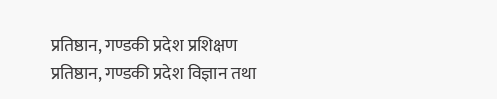प्रतिष्ठान, गण्डकी प्रदेश प्रशिक्षण प्रतिष्ठान, गण्डकी प्रदेश विज्ञान तथा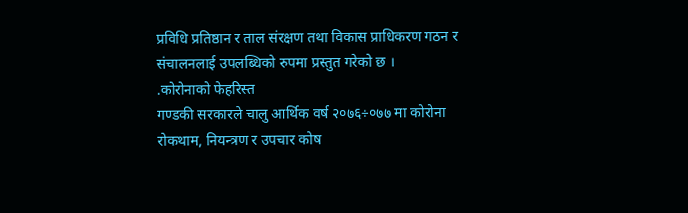प्रविधि प्रतिष्ठान र ताल संरक्षण तथा विकास प्राधिकरण गठन र संचालनलाई उपलब्धिको रुपमा प्रस्तुत गरेको छ ।
.कोरोनाको फेहरिस्त
गण्डकी सरकारले चालु आर्थिक वर्ष २०७६÷०७७ मा कोरोना रोकथाम, नियन्त्रण र उपचार कोष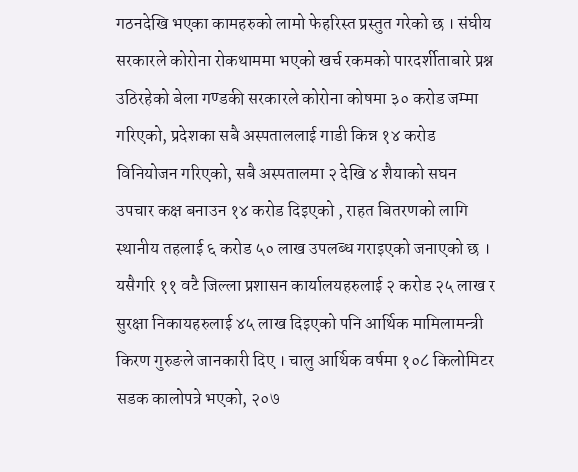गठनदेखि भएका कामहरुको लामो फेहरिस्त प्रस्तुत गरेको छ । संघीय सरकारले कोरोना रोकथाममा भएको खर्च रकमको पारदर्शीताबारे प्रश्न उठिरहेको बेला गण्डकी सरकारले कोरोना कोषमा ३० करोड जम्मा गरिएको, प्रदेशका सबै अस्पताललाई गाडी किन्न १४ करोड विनियोजन गरिएको, सबै अस्पतालमा २ देखि ४ शैयाको सघन उपचार कक्ष बनाउन १४ करोड दिइएको , राहत बितरणको लागि स्थानीय तहलाई ६ करोड ५० लाख उपलब्ध गराइएको जनाएको छ । यसैगरि ११ वटै जिल्ला प्रशासन कार्यालयहरुलाई २ करोड २५ लाख र सुरक्षा निकायहरुलाई ४५ लाख दिइएको पनि आर्थिक मामिलामन्त्री किरण गुरुङले जानकारी दिए । चालु आर्थिक वर्षमा १०८ किलोमिटर सडक कालोपत्रे भएको, २०७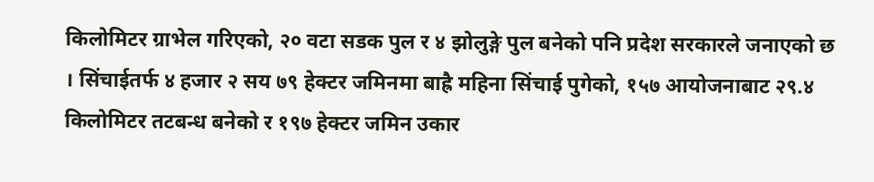किलोमिटर ग्राभेल गरिएको, २० वटा सडक पुल र ४ झोलुङ्गे पुल बनेको पनि प्रदेश सरकारले जनाएको छ । सिंचाईतर्फ ४ हजार २ सय ७९ हेक्टर जमिनमा बाह्रै महिना सिंचाई पुगेको, १५७ आयोजनाबाट २९.४ किलोमिटर तटबन्ध बनेको र १९७ हेक्टर जमिन उकार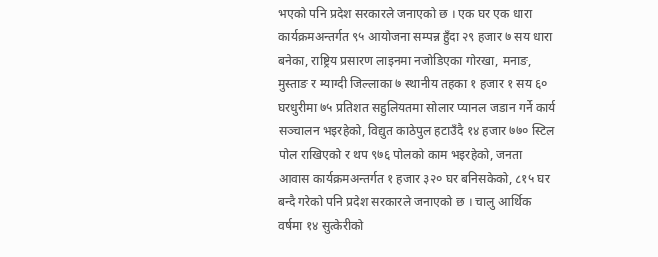भएको पनि प्रदेश सरकारले जनाएको छ । एक घर एक धारा कार्यक्रमअन्तर्गत ९५ आयोजना सम्पन्न हुँदा २९ हजार ७ सय धारा बनेका, राष्ट्रिय प्रसारण लाइनमा नजोडिएका गोरखा, मनाङ, मुस्ताङ र म्याग्दी जिल्लाका ७ स्थानीय तहका १ हजार १ सय ६० घरधुरीमा ७५ प्रतिशत सहुलियतमा सोलार प्यानल जडान गर्ने कार्य सञ्चालन भइरहेको, विद्युत काठेपुल हटाउँदै १४ हजार ७७० स्टिल पोल राखिएको र थप ९७६ पोलको काम भइरहेको, जनता आवास कार्यक्रमअन्तर्गत १ हजार ३२० घर बनिसकेको, ८१५ घर बन्दै गरेको पनि प्रदेश सरकारले जनाएको छ । चालु आर्थिक वर्षमा १४ सुत्केरीको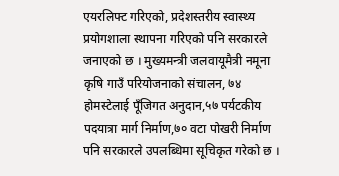एयरलिफ्ट गरिएको, प्रदेशस्तरीय स्वास्थ्य प्रयोगशाला स्थापना गरिएको पनि सरकारले जनाएको छ । मुख्यमन्त्री जलवायूमैत्री नमूना कृषि गाउँ परियोजनाको संचालन, ७४ होमस्टेलाई पूँजिगत अनुदान,५७ पर्यटकीय पदयात्रा मार्ग निर्माण,७० वटा पोखरी निर्माण पनि सरकारले उपलब्धिमा सूचिकृत गरेको छ ।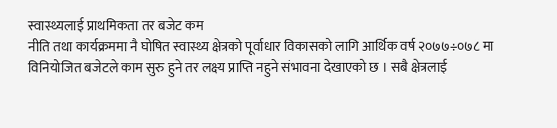स्वास्थ्यलाई प्राथमिकता तर बजेट कम
नीति तथा कार्यक्रममा नै घोषित स्वास्थ्य क्षेत्रको पूर्वाधार विकासको लागि आर्थिक वर्ष २०७७÷०७८ मा विनियोजित बजेटले काम सुरु हुने तर लक्ष्य प्राप्ति नहुने संभावना देखाएको छ । सबै क्षेत्रलाई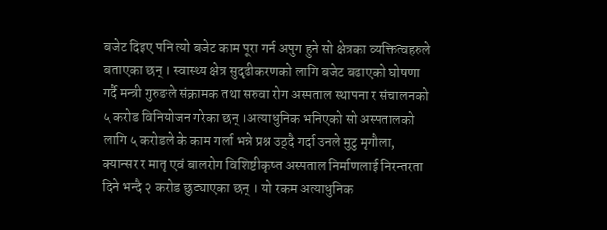बजेट दिइए पनि त्यो बजेट काम पूरा गर्न अपुग हुने सो क्षेत्रका व्यक्तित्वहरुले बताएका छन् । स्वास्थ्य क्षेत्र सुदृढीकरणको लागि बजेट बढाएको घोषणा गर्दै मन्त्री गुरुङले संक्रामक तथा सरुवा रोग अस्पताल स्थापना र संचालनको ५ करोड विनियोजन गरेका छन् ।अत्याधुनिक भनिएको सो अस्पतालको लागि ५ करोडले के काम गर्ला भन्ने प्रश्न उठ्दै गर्दा उनले मुटु मृगौला, क्यान्सर र मातृ एवं बालरोग विशिष्टीकृष्त अस्पताल निर्माणलाई निरन्तरता दिने भन्दै २ करोड छुट्याएका छन् । यो रकम अत्याधुनिक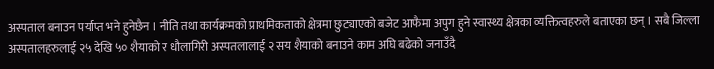अस्पताल बनाउन पर्याप्त भने हुनेछैन । नीति तथा कार्यक्रमको प्राथमिकताको क्षेत्रमा छुट्याएको बजेट आफैमा अपुग हुने स्वास्थ्य क्षेत्रका व्यक्तित्वहरुले बताएका छन् । सबै जिल्ला अस्पतालहरुलाई २५ देखि ५० शैयाको र धौलागिरी अस्पतलालाई २ सय शैयाको बनाउने काम अघि बढेको जनाउँदै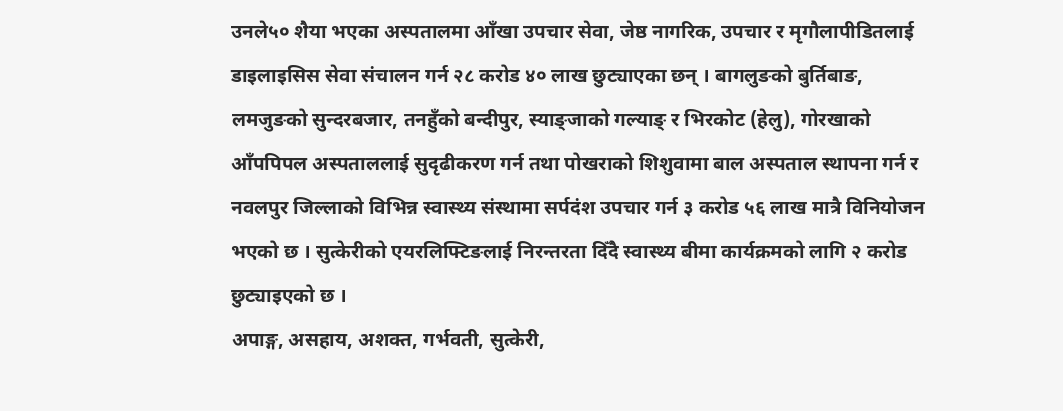उनले५० शैया भएका अस्पतालमा आँखा उपचार सेवा, जेष्ठ नागरिक, उपचार र मृगौलापीडितलाई डाइलाइसिस सेवा संचालन गर्न २८ करोड ४० लाख छुट्याएका छन् । बागलुङको बुर्तिबाङ, लमजुङको सुन्दरबजार, तनहुँको बन्दीपुर, स्याङ्जाको गल्याङ् र भिरकोट (हेलु), गोरखाको आँपपिपल अस्पताललाई सुदृढीकरण गर्न तथा पोखराको शिशुवामा बाल अस्पताल स्थापना गर्न र नवलपुर जिल्लाको विभिन्न स्वास्थ्य संस्थामा सर्पदंश उपचार गर्न ३ करोड ५६ लाख मात्रै विनियोजन भएको छ । सुत्केरीको एयरलिफ्टिङलाई निरन्तरता दिँदै स्वास्थ्य बीमा कार्यक्रमको लागि २ करोड छुट्याइएको छ ।
अपाङ्ग, असहाय, अशक्त, गर्भवती, सुत्केरी,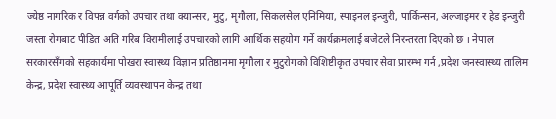ज्येष्ठ नागरिक र विपन्न वर्गको उपचार तथा क्यान्सर, मुटु, मृगौला, सिकलसेल एनिमिया, स्पाइनल इन्जुरी, पार्किन्सन, अल्जाइमर र हेड इन्जुरी जस्ता रोगबाट पीडित अति गरिब विरामीलाई उपचारको लागि आर्थिक सहयोग गर्ने कार्यक्रमलाई बजेटले निरन्तरता दिएको छ । नेपाल सरकारसँगको सहकार्यमा पोखरा स्वास्थ्य विज्ञान प्रतिष्ठानमा मृगौला र मुटुरोगको विशिष्टीकृत उपचार सेवा प्रारम्भ गर्न ,प्रदेश जनस्वास्थ्य तालिम केन्द्र, प्रदेश स्वास्थ्य आपूर्ति व्यवस्थापन केन्द्र तथा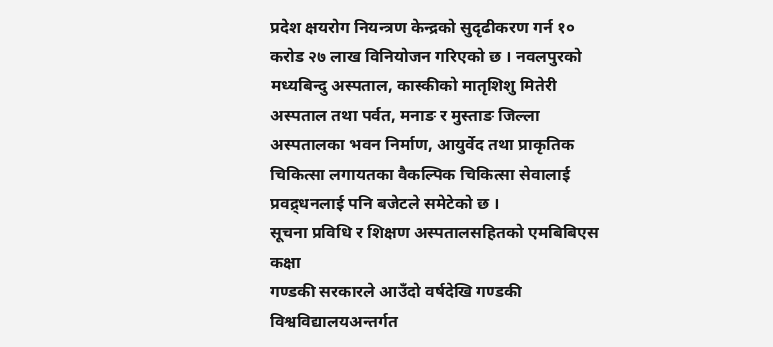प्रदेश क्षयरोग नियन्त्रण केन्द्रको सुदृढीकरण गर्न १० करोड २७ लाख विनियोजन गरिएको छ । नवलपुरको मध्यबिन्दु अस्पताल, कास्कीको मातृशिशु मितेरी अस्पताल तथा पर्वत, मनाङ र मुस्ताङ जिल्ला अस्पतालका भवन निर्माण, आयुर्वेद तथा प्राकृतिक चिकित्सा लगायतका वैकल्पिक चिकित्सा सेवालाई प्रवद्र्धनलाई पनि बजेटले समेटेको छ ।
सूचना प्रविधि र शिक्षण अस्पतालसहितको एमबिबिएस कक्षा
गण्डकी सरकारले आउँदो वर्षदेखि गण्डकी विश्वविद्यालयअन्तर्गत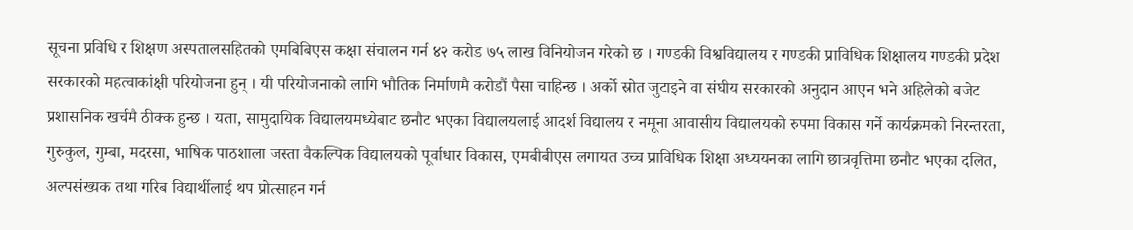सूचना प्रविधि र शिक्षण अस्पतालसहितको एमबिबिएस कक्षा संचालन गर्न ४२ करोड ७५ लाख विनियोजन गरेको छ । गण्डकी विश्वविद्यालय र गण्डकी प्राविधिक शिक्षालय गण्डकी प्रदेश सरकारको महत्वाकांक्षी परियोजना हुन् । यी परियोजनाको लागि भौतिक निर्माणमै करोडौं पैसा चाहिन्छ । अर्को स्रोत जुटाइने वा संघीय सरकारको अनुदान आएन भने अहिलेको बजेट प्रशासनिक खर्चमै ठीक्क हुन्छ । यता, सामुदायिक विद्यालयमध्येबाट छनौट भएका विद्यालयलाई आदर्श विद्यालय र नमूना आवासीय विद्यालयको रुपमा विकास गर्ने कार्यक्रमको निरन्तरता, गुरुकुल, गुम्बा, मदरसा, भाषिक पाठशाला जस्ता वैकल्पिक विद्यालयको पूर्वाधार विकास, एमबीबीएस लगायत उच्च प्राविधिक शिक्षा अध्ययनका लागि छात्रवृत्तिमा छनौट भएका दलित, अल्पसंख्यक तथा गरिब विद्यार्थीलाई थप प्रोत्साहन गर्न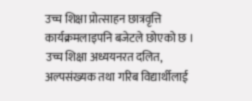उच्च शिक्षा प्रोत्साहन छात्रवृत्ति कार्यक्रमलाइपनि बजेटले छोएको छ । उच्च शिक्षा अध्ययनरत दलित, अल्पसंख्यक तथा गरिब विद्यार्थीलाई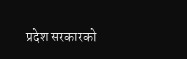प्रदेश सरकारको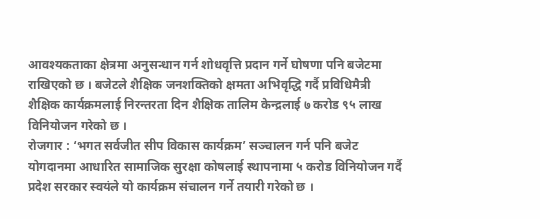आवश्यकताका क्षेत्रमा अनुसन्धान गर्न शोधवृत्ति प्रदान गर्ने घोषणा पनि बजेटमा राखिएको छ । बजेटले शैक्षिक जनशक्तिको क्षमता अभिवृद्धि गर्दै प्रविधिमैत्री शैक्षिक कार्यक्रमलाई निरन्तरता दिन शैक्षिक तालिम केन्द्रलाई ७ करोड ९५ लाख विनियोजन गरेको छ ।
रोजगार : ‘भगत सर्वजीत सीप विकास कार्यक्रम’ सञ्चालन गर्न पनि बजेट
योगदानमा आधारित सामाजिक सुरक्षा कोषलाई स्थापनामा ५ करोड विनियोजन गर्दै प्रदेश सरकार स्वयंले यो कार्यक्रम संचालन गर्ने तयारी गरेको छ ।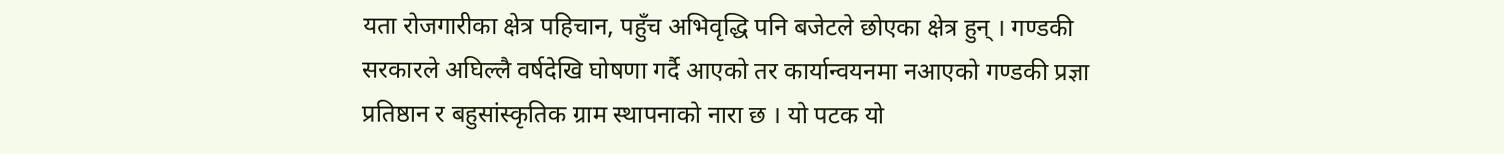यता रोजगारीका क्षेत्र पहिचान, पहुँच अभिवृद्धि पनि बजेटले छोएका क्षेत्र हुन् । गण्डकी सरकारले अघिल्लै वर्षदेखि घोषणा गर्दै आएको तर कार्यान्वयनमा नआएको गण्डकी प्रज्ञा प्रतिष्ठान र बहुसांस्कृतिक ग्राम स्थापनाको नारा छ । यो पटक यो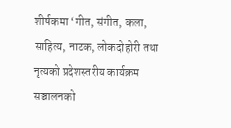शीर्षकमा ‘गीत, संगीत, कला, साहित्य, नाटक, लोकदोहोरी तथा नृत्यको प्रदेशस्तरीय कार्यक्रम सञ्चालनको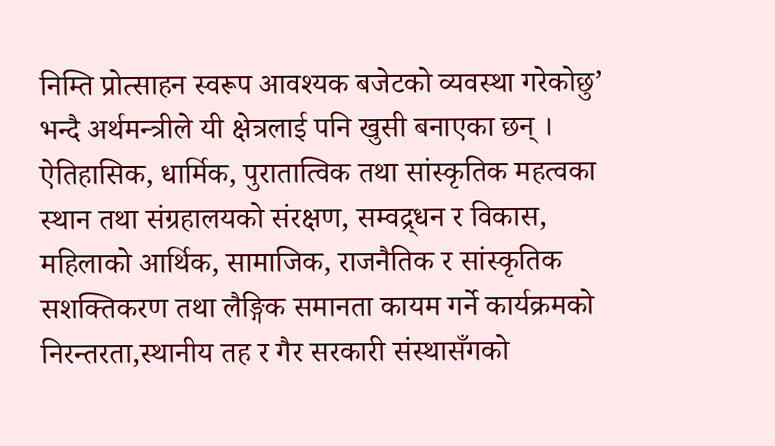निम्ति प्रोत्साहन स्वरूप आवश्यक बजेटको व्यवस्था गरेकोछु’ भन्दै अर्थमन्त्रीले यी क्षेत्रलाई पनि खुसी बनाएका छन् ।
ऐतिहासिक, धार्मिक, पुरातात्विक तथा सांस्कृतिक महत्वका स्थान तथा संग्रहालयको संरक्षण, सम्वद्र्धन र विकास, महिलाको आर्थिक, सामाजिक, राजनैतिक र सांस्कृतिक सशक्तिकरण तथा लैङ्गिक समानता कायम गर्ने कार्यक्रमको निरन्तरता,स्थानीय तह र गैर सरकारी संस्थासँगको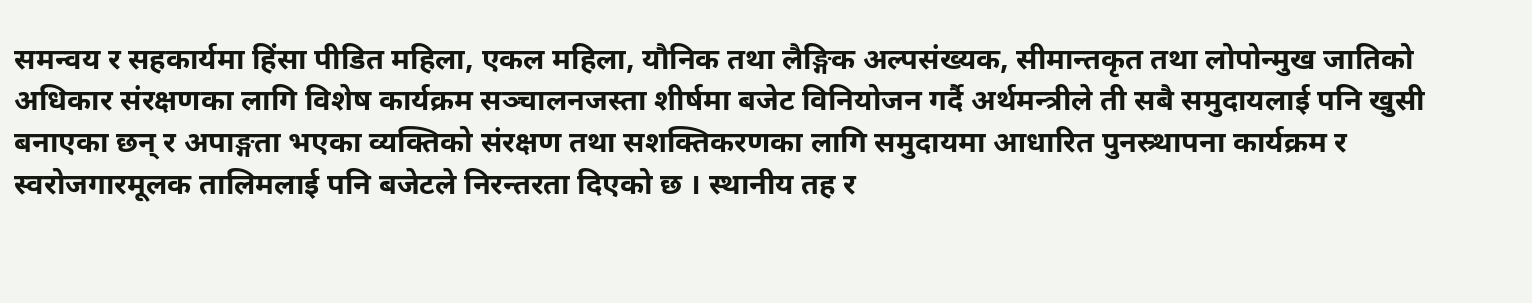समन्वय र सहकार्यमा हिंसा पीडित महिला, एकल महिला, यौनिक तथा लैङ्गिक अल्पसंख्यक, सीमान्तकृत तथा लोपोन्मुख जातिको अधिकार संरक्षणका लागि विशेष कार्यक्रम सञ्चालनजस्ता शीर्षमा बजेट विनियोजन गर्दै अर्थमन्त्रीले ती सबै समुदायलाई पनि खुसी बनाएका छन् र अपाङ्गता भएका व्यक्तिको संरक्षण तथा सशक्तिकरणका लागि समुदायमा आधारित पुनस्र्थापना कार्यक्रम र स्वरोजगारमूलक तालिमलाई पनि बजेटले निरन्तरता दिएको छ । स्थानीय तह र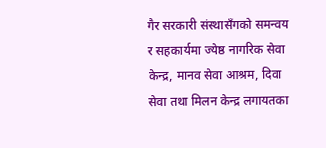गैर सरकारी संस्थासँगको समन्वय र सहकार्यमा ज्येष्ठ नागरिक सेवा केन्द्र, मानव सेवा आश्रम, दिवा सेवा तथा मिलन केन्द्र लगायतका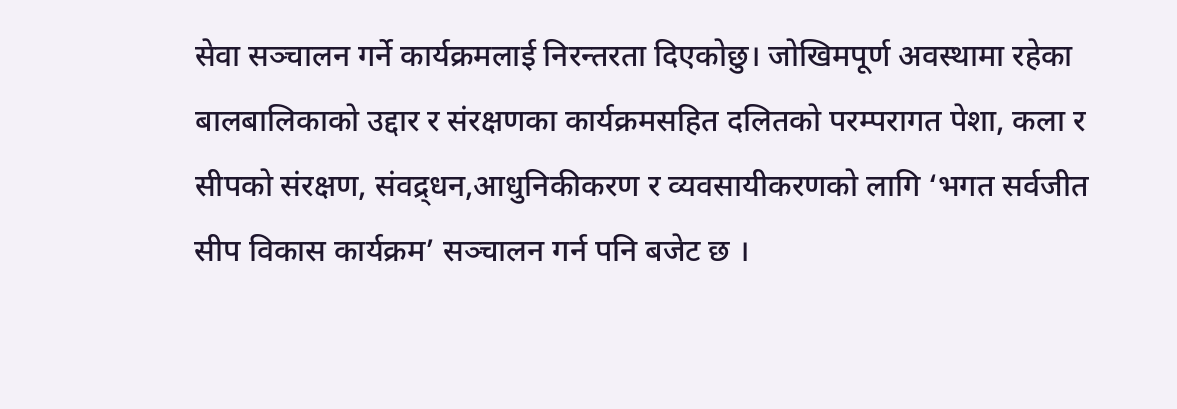सेवा सञ्चालन गर्ने कार्यक्रमलाई निरन्तरता दिएकोछु। जोखिमपूर्ण अवस्थामा रहेका बालबालिकाको उद्दार र संरक्षणका कार्यक्रमसहित दलितको परम्परागत पेशा, कला र सीपको संरक्षण, संवद्र्धन,आधुनिकीकरण र व्यवसायीकरणको लागि ‘भगत सर्वजीत सीप विकास कार्यक्रम’ सञ्चालन गर्न पनि बजेट छ ।